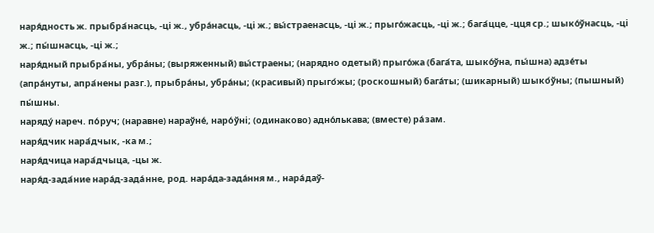наря́дность ж. прыбра́насць, -ці ж., убра́насць, -ці ж.; вы́страенасць, -ці ж.; прыго́жасць, -ці ж.; бага́цце, -цця ср.; шыко́ўнасць, -ці ж.; пы́шнасць, -ці ж.;
наря́дный прыбра́ны, убра́ны; (выряженный) вы́страены; (нарядно одетый) прыго́жа (бага́та, шыко́ўна, пы́шна) адзе́ты (апра́нуты, апра́нены разг.), прыбра́ны, убра́ны; (красивый) прыго́жы; (роскошный) бага́ты; (шикарный) шыко́ўны; (пышный) пы́шны.
наряду́ нареч. по́руч; (наравне) нараўне́, наро́ўні; (одинаково) адно́лькава; (вместе) ра́зам.
наря́дчик нара́дчык, -ка м.;
наря́дчица нара́дчыца, -цы ж.
наря́д-зада́ние нара́д-зада́нне, род. нара́да-зада́ння м., нара́даў-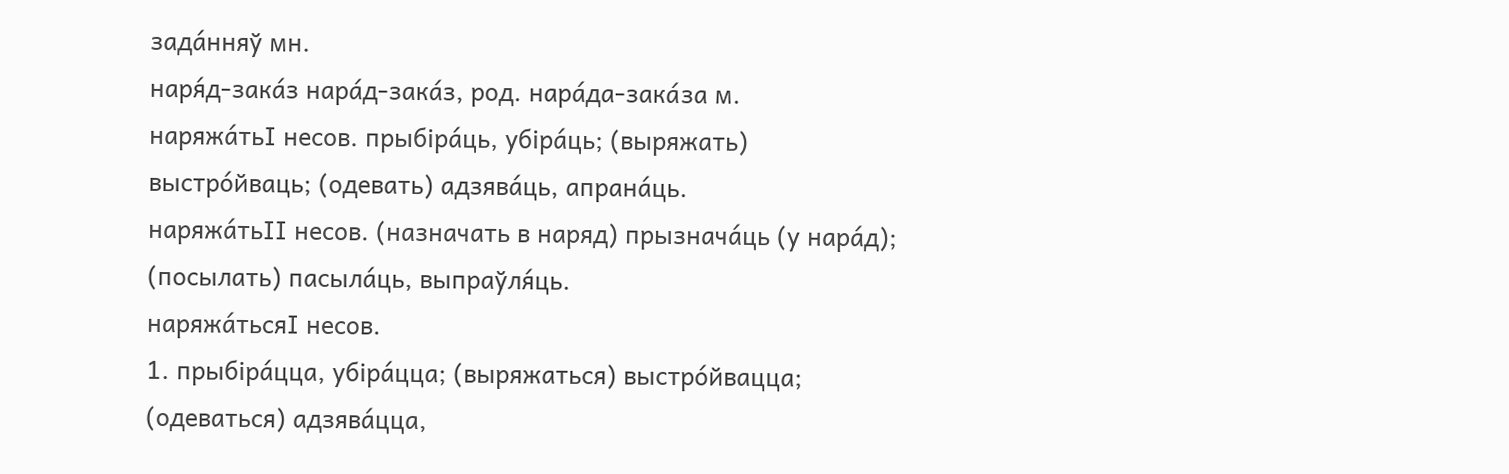зада́нняў мн.
наря́д-зака́з нара́д-зака́з, род. нара́да-зака́за м.
наряжа́тьI несов. прыбіра́ць, убіра́ць; (выряжать) выстро́йваць; (одевать) адзява́ць, апрана́ць.
наряжа́тьII несов. (назначать в наряд) прызнача́ць (у нара́д); (посылать) пасыла́ць, выпраўля́ць.
наряжа́тьсяI несов.
1. прыбіра́цца, убіра́цца; (выряжаться) выстро́йвацца; (одеваться) адзява́цца,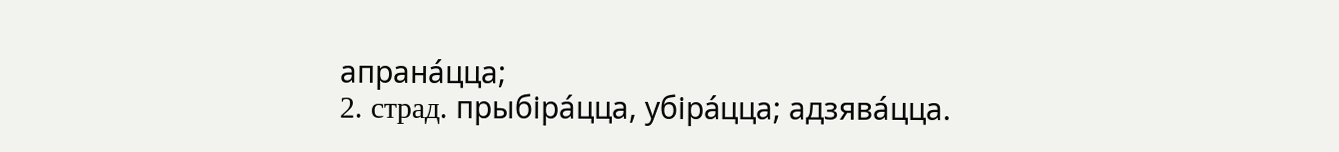апрана́цца;
2. страд. прыбіра́цца, убіра́цца; адзява́цца.